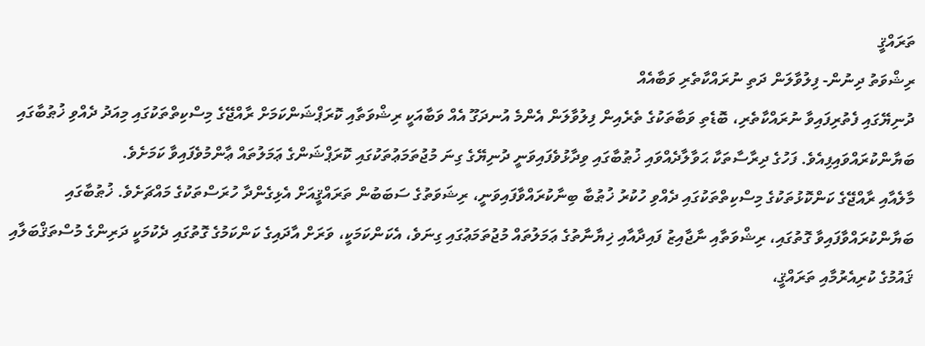ތަރައްޤީ
ރިޝްވަތު ދިނުން- ފިލުވާލަން ދަތި ނުރައްކާތެރި ވަބާއެއް
ދުނިޔޭގައި ފެތުރިފައިވާ ނުރައްކާތެރި، ބޮޑެތި ވަބާތަކުގެ ތެރެއިން ފިލުވާލަން އެންމެ އުނދަގޫ އެއް ވަބާއަކީ ރިޝްވަތާއި ކޮރަޕްޝަންކަމަށް ރާއްޖޭގެ މިސްކިތްތަކުގައި މިއަދު ދެއްވި ޚުޠުބާގައި ބަޔާންކުރައްވައިފިއެވެ. ފަހުގެ ދިރާސާތަކާ ޙަވާލާދެއްވައި ޚުޠުބާގައި ވިދާޅުވެފައިވަނީ ދުނިޔޭގެ ގިނަ މުޖުތަމަޢުތަކުގައި ކޮރަޕްޝަންގެ ޢަމަލުތައް ޢާންމުވެފައިވާ ކަމަށެވެ.
މާލެއާއި ރާއްޖޭގެ ކަންކޮޅުތަކުގެ މިސްކިތްތަކުގައި ދެއްވި ހުކުރު ޚުޠުބާ ބިނާކުރައްވާފައިވަނީ، ރިޝަވަތުގެ ސަބަބުން ތަރައްޤީއަށް އެޅިގެންދާ ހުރަސްތަކުގެ މައްޗަށެވެ. ޚުޠުބާގައި ބަޔާންކުރައްވާފައިވާ ގޮތުގައި، ރިޝްވަތާއި ނާޖާއިޒު ފައިދާއާއި ޚިޔާނާތުގެ ޢަމަލުތައް މުޖުތަމަޢުގައި ގިނަވެ، އެކަންކަމަކީ، ވަރަށް އާދައިގެ ކަންކަމުގެ ގޮތުގައި ދެކުމަކީ ދަރިންގެ މުސްތަޤްބަލާއި ޤައުމުގެ ކުރިއެރުމާއި ތަރައްޤީ،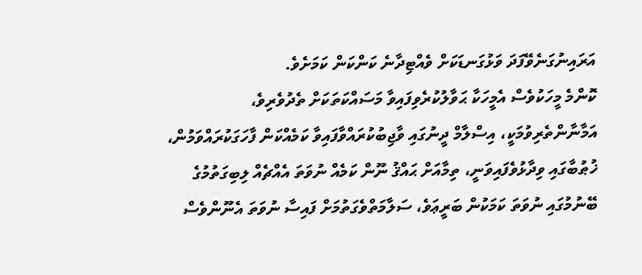އަރައިނުގަނެވޭފަދަ ވަޅުގަނޑަކަށް ވެއްޓިދާނެ ކަންކަން ކަމަށެވެ.
ކޮންމެ މީހަކުވެސް އެމީހަކާ ޙަވާލުކުރެވިފައިވާ މަސައްކަތަކަށް ތެދުވެރިވެ، އަމާނާންތެރިވުމަކީ، އިސްލާމް ދީނުގައި ވާޖިބުކުރައްވާފައިވާ ކަމެއްކަން ފާހަގަކުރައްވަމުން، ޚުޠުބާގައި ވިދާޅުވެފައިވަނީ، ތިމާއަށް ޙައްޤު ނޫން ކަމެއް ނުވަތަ އެއްޗެއް ލިބިގަތުމުގެ ބޭނުމުގައި ނުވަތަ ކަމަކުން ބަރީޢަވެ، ސަލާމަތްވެގަތުމަށް ފައިސާ ނުވަތަ އެނޫންވެސް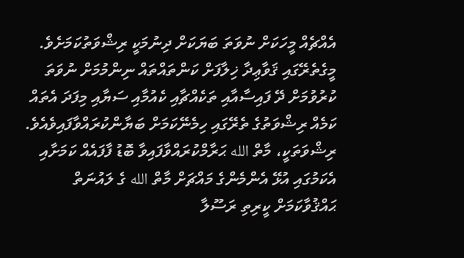އެއްޗެއް މީހަކަށް ނުވަތަ ބަޔަކަށް ދިނުމަކީ ރިޝްވަތުކަމަށެވެ. މީގެތެރޭގައި ޤަވާޢިދާ ޚިލާފަށް ކަންތައްތައް ނިންމުމަށް ނުވަތަ ކުރުވުމަށް ދޭ ފައިސާއާއި ތަކެއްޗާއި ކެއުމާއި ސަޔާއި މިފަދަ އެތައް ކަމެއް ރިޝްވަތުގެ ތެރޭގައި ހިމެނޭކަމަށް ބަޔާންކުރައްވާފައިވެއެވެ.
ރިޝްވަތަކީ، މާތް الله ޙަރާމްކުރައްވާފައިވާ ބޮޑު ފާފައެއް ކަމަށާއި އެކަމުގައި އުޅޭ އެންމެންގެ މައްޗަށް މާތް الله ގެ ލައުނަތް ޙައްޤުވާކަމަށް ކީރިތި ރަސޫލާ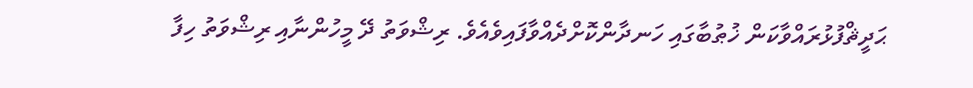ޙަދީޘްފުޅުރައްވާކަން ޚުޠުބާގައި ހަނދާންކޮށްދެއްވާފައިވެއެވެ. ރިޝްވަތު ދޭ މީހުންނާއި ރިޝްވަތު ހިފާ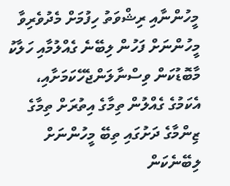މީހުންނާއި ރިޝްވަތު ހިފުމަށް މެދުވެރިވާ މީހުންނަށް ފަހުން ލިބޭނެ ގެއްލުމާއި ހަލާކު މާބޮޑުކަން ވިސްނާލަންޖެހޭކަމަށާއި، އެކަމުގެ ގެއްލުން ތިމާގެ އިތުރަށް ތިމާގެ ޒިންމާގެ ދަށުގައި ތިބޭ މީހުންނަށް ލިބޭނެކަން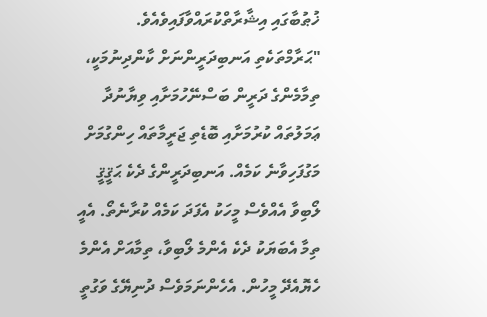ޚުޠުބާގައި އިޝާރާތްކުރައްވާފައިވެއެވެ.
"ޙަރާމްތަކެތި އަނބިދަރީންނަށް ކާންދިނުމަކީ، ތިމާމެންގެ ދަރީން ބަސްނޭހުމަށާއި ވިޔާނުދާ ޢަމަލުތައް ކުރުމަށާއި ބޮޑެތި ޖަރީމާތައް ހިންގުމަށް މަގުފަހިވާނެ ކަމެއް. އަނބިދަރީންގެ ދެކެ ޙަޤީޤީ ލޯބިވާ އެއްވެސް މީހަކު އެފަދަ ކަމެއް ކުރާނެތޯ. އެއީ ތިމާ އެބަޔަކު ދެކެ އެންމެ ލޯބިވާ، ތިމާއަށް އެންމެ ހެޔޮއެދޭ މީހުން. އެހެންނަމަވެސް ދުނިޔޭގެ ވަގުތީ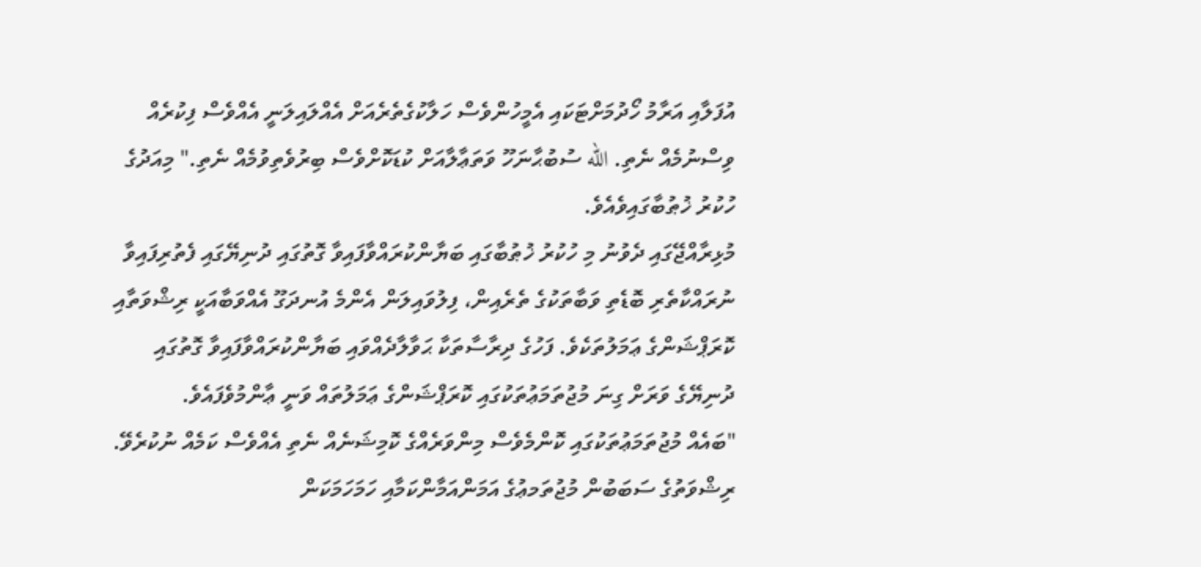އުފަލާއި އަރާމު ހޯދުމަށްޓަކައި އެމީހުންވެސް ހަލާކުގެތެރެއަށް އެއްލައިލަނީ އެއްވެސް ފިކުރެއް ވިސްނުމެއް ނެތި. الله ސުބުޙާނަހޫ ވަތަޢާލާއަށް ކުޑަކޮށްވެސް ބިރުވެތިވުމެއް ނެތި." މިއަދުގެ ހުކުރު ޚުޠުބާގައިވެއެވެ.
މުޅިރާއްޖޭގައި ދެވުނު މި ހުކުރު ޚުޠުބާގައި ބަޔާންކުރައްވާފައިވާ ގޮތުގައި ދުނިޔޭގައި ފެތުރިފައިވާ ނުރައްކާތެރި ބޮޑެތި ވަބާތަކުގެ ތެރެއިން، ފިލުވައިލަން އެންމެ އުނދަގޫ އެއްވަބާއަކީ ރިޝްވަތާއި ކޮރަޕްޝަންގެ ޢަމަލުތަކެވެ. ފަހުގެ ދިރާސާތަކާ ޙަވާލާދެއްވައި ބަޔާންކުރައްވާފައިވާ ގޮތުގައި ދުނިޔޭގެ ވަރަށް ގިނަ މުޖުތަމަޢުތަކުގައި ކޮރަޕްޝަންގެ ޢަމަލުތައް ވަނީ ޢާންމުވެފައެވެ.
"ބައެއް މުޖުތަމަޢުތަކުގައި ކޮންމެވެސް މިންވަރެއްގެ ކޮމިޝަނެއް ނެތި އެއްވެސް ކަމެއް ނުކުރެވޭ. ރިޝްވަތުގެ ސަބަބުން މުޖުތަމޢުގެ އަމަންއަމާންކަމާއި ހަމަހަމަކަން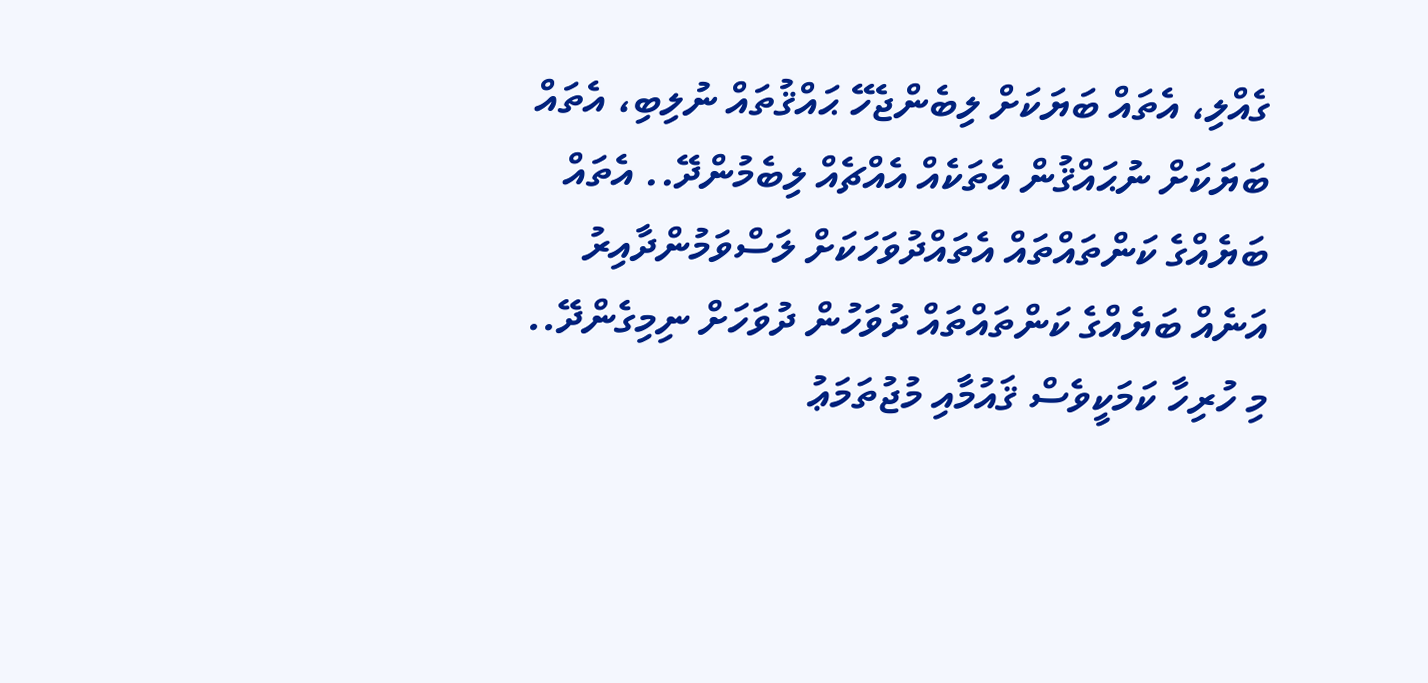ގެއްލި، އެތައް ބަޔަކަށް ލިބެންޖެހޭ ޙައްޤުތައް ނުލިބި، އެތައް ބަޔަކަށް ނުޙައްޤުން އެތަކެއް އެއްޗެއް ލިބެމުންދޭ.. އެތައް ބަޔެއްގެ ކަންތައްތައް އެތައްދުވަހަކަށް ލަސްވަމުންދާއިރު އަނެއް ބަޔެއްގެ ކަންތައްތައް ދުވަހުން ދުވަހަށް ނިމިގެންދޭ.. މި ހުރިހާ ކަމަކީވެސް ޤައުމާއި މުޖުތަމަޢު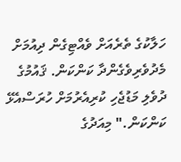ހަލާކުގެ ތެރެއަށް ވެއްޓިގެން ދިއުމަށް މެދުވެރިވެގެންދާ ކަންކަން. ޤައުމުގެ ދުވެލި މަޑުޖެހި ކުރިއެރުމަށް ހުރަސްއެޅޭ ކަންކަން." މިއަދުގެ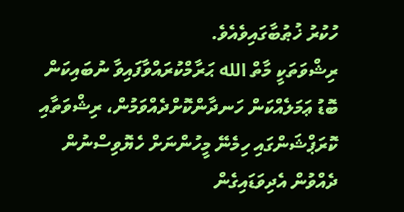ހުކުރު ޚުޠުބާގައިވެއެވެ.
ރިޝްވަތަކީ މާތް الله ޙަރާމްކުރައްވާފައިވާ ނުބައިކަން ބޮޑު ޢަމަލެއްކަން ހަނދާންކޮށްދެއްވަމުން، ރިޝްވަތާއި ކޮރަޕްޝަންގައި ހިމެނޭ މީހުންނަށް ހެޔޮވިސްނުން ދެއްވުން އެދިވަޑައިގެން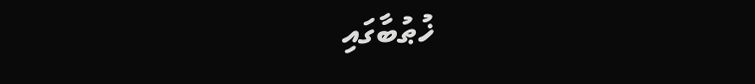ޚުޠުބާގައި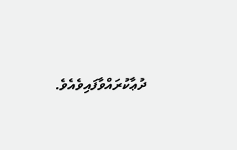ދުޢާކުރައްވާފައިވެއެވެ.